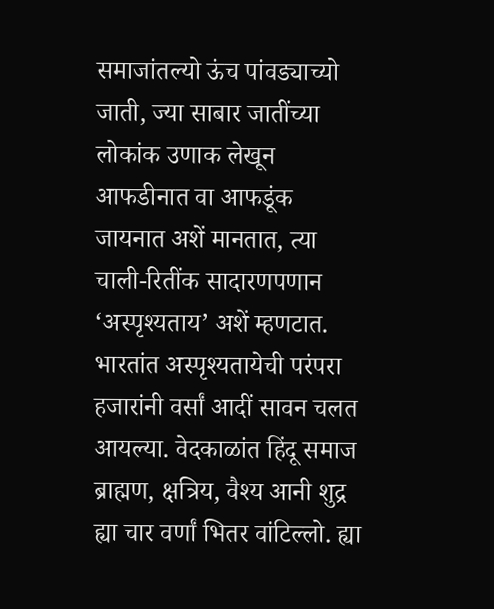समाजांतल्यो ऊंच पांवड्याच्यो जाती, ज्या साबार जातींच्या लोकांक उणाक लेखून आफडीनात वा आफडूंक जायनात अशें मानतात, त्या चाली-रितींक सादारणपणान ‘अस्पृश्यताय’ अशें म्हणटात.
भारतांत अस्पृश्यतायेची परंपरा हजारांनी वर्सां आदीं सावन चलत आयल्या. वेदकाळांत हिंदू समाज ब्राह्मण, क्षत्रिय, वैश्य आनी शुद्र ह्या चार वर्णां भितर वांटिल्लो. ह्या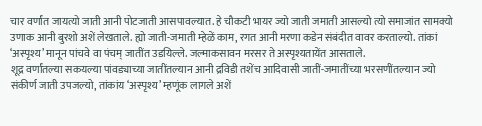चार वर्णांत जायत्यो जाती आनी पोटजाती आसपावल्यात. हे चौकटी भायर ज्यो जाती जमाती आसल्यो त्यो समाजांत सामक्यो उणाक आनी बुरशो अशें लेखताले. ह्यो जाती-जमाती म्हेळें काम, रगत आनी मरणा कडेन संबंदीत वावर करताल्यो. तांकां ‘अस्पृश्य’ मानून पांचवे वा पंचम् जातींत उडयिल्ले. जल्माकसावन मरसर ते अस्पृश्यतायेंत आसताले.
शूद्र वर्णांतल्या सकयल्या पांवड्याच्या जातींतल्यान आनी द्रविडी तशेंच आदिवासी जातीं-जमातींच्या भरसणींतल्यान ज्यो संकीर्ण जाती उपजल्यो, तांकांय ‘अस्पृश्य’ म्हणूंक लागले अशें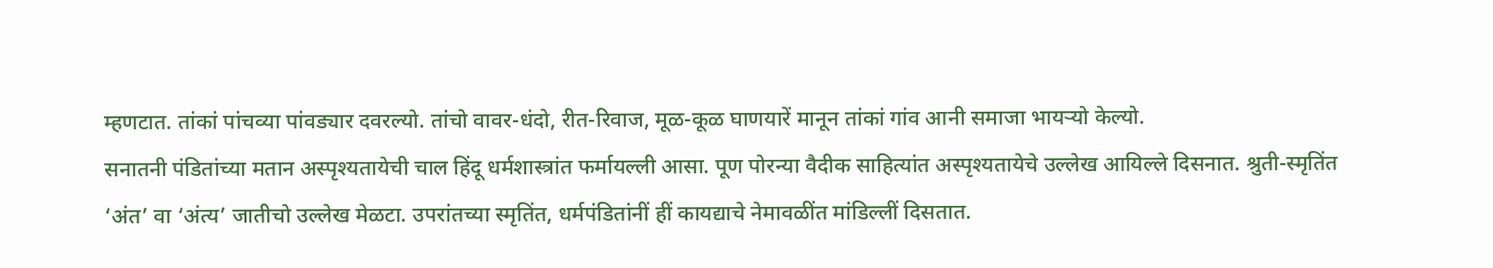म्हणटात. तांकां पांचव्या पांवड्यार दवरल्यो. तांचो वावर-धंदो, रीत-रिवाज, मूळ-कूळ घाणयारें मानून तांकां गांव आनी समाजा भायऱ्यो केल्यो.
सनातनी पंडितांच्या मतान अस्पृश्यतायेची चाल हिंदू धर्मशास्त्रांत फर्मायल्ली आसा. पूण पोरन्या वैदीक साहित्यांत अस्पृश्यतायेचे उल्लेख आयिल्ले दिसनात. श्रुती-स्मृतिंत ‘अंत’ वा ‘अंत्य’ जातीचो उल्लेख मेळटा. उपरांतच्या स्मृतिंत, धर्मपंडितांनीं हीं कायद्याचे नेमावळींत मांडिल्लीं दिसतात.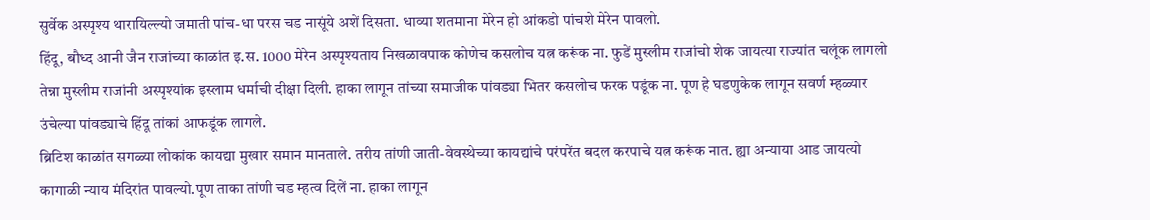सुर्वेक अस्पृश्य थारायिल्ल्यो जमाती पांच-धा परस चड नासूंये अशें दिसता. धाव्या शतमाना मेरेन हो आंकडो पांचशे मेरेन पावलो.
हिंदू, बौध्द आनी जैन राजांच्या काळांत इ.स. 1000 मेरेन अस्पृश्यताय निखळावपाक कोणेच कसलोच यत्न करूंक ना. फुडें मुस्लीम राजांचो शेक जायत्या राज्यांत चलूंक लागलो तेन्ना मुस्लीम राजांनी अस्पृश्यांक इस्लाम धर्माची दीक्षा दिली. हाका लागून तांच्या समाजीक पांवड्या भितर कसलोच फरक पडूंक ना. पूण हे घडणुकेक लागून सवर्ण म्हळ्यार उंचेल्या पांवड्याचे हिंदू तांकां आफडूंक लागले.
ब्रिटिश काळांत सगळ्या लोकांक कायद्या मुखार समान मानताले. तरीय तांणी जाती-वेवस्थेच्या कायद्यांचे परंपरेंत बदल करपाचे यत्न करूंक नात. ह्या अन्याया आड जायत्यो कागाळी न्याय मंदिरांत पावल्यो.पूण ताका तांणी चड म्हत्व दिलें ना. हाका लागून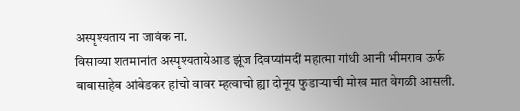अस्पृश्यताय ना जावंक ना.
विसाव्या शतमानांत अस्पृश्यतायेआड झूंज दिवप्यांमदीं महात्मा गांधी आनी भीमराव ऊर्फ बाबासाहेब आंबेडकर हांचो वावर म्हत्वाचो ह्या दोनूय फुडाऱ्याची मोख मात वेगळी आसली.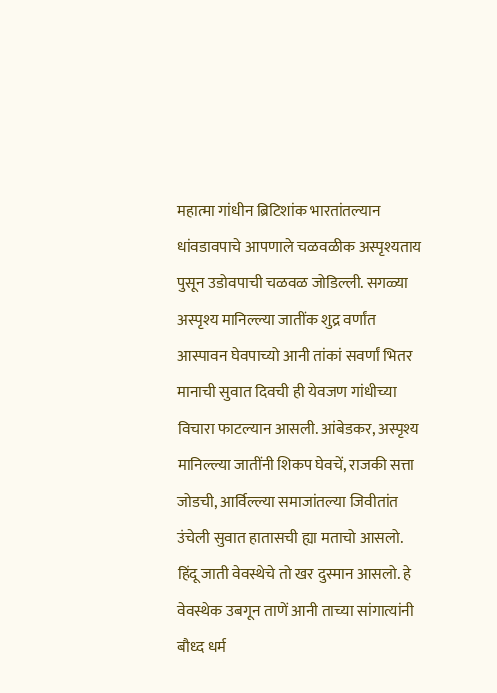महात्मा गांधीन ब्रिटिशांक भारतांतल्यान धांवडावपाचे आपणाले चळवळीक अस्पृश्यताय पुसून उडोवपाची चळवळ जोडिल्ली. सगळ्या अस्पृश्य मानिल्ल्या जातींक शुद्र वर्णांत आस्पावन घेवपाच्यो आनी तांकां सवर्णां भितर मानाची सुवात दिवची ही येवजण गांधीच्या विचारा फाटल्यान आसली. आंबेडकर, अस्पृश्य मानिल्ल्या जातींनी शिकप घेवचें, राजकी सत्ता जोडची, आर्विल्ल्या समाजांतल्या जिवीतांत उंचेली सुवात हातासची ह्या मताचो आसलो. हिंदू जाती वेवस्थेचे तो खर दुस्मान आसलो. हे वेवस्थेक उबगून ताणें आनी ताच्या सांगात्यांनी बौध्द धर्म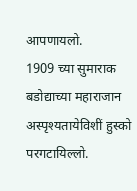आपणायलो.
1909 च्या सुमाराक बडोद्याच्या महाराजान अस्पृश्यतायेविशीं हुस्को परगटायिल्लो.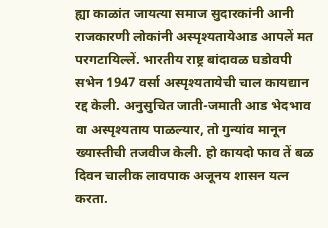ह्या काळांत जायत्या समाज सुदारकांनी आनी राजकारणी लोकांनी अस्पृश्यतायेआड आपलें मत परगटायिल्लें. भारतीय राष्ट्र बांदावळ घडोवपी सभेन 1947 वर्सा अस्पृश्यतायेची चाल कायद्यान रद्द केली. अनुसुचित जाती-जमाती आड भेदभाव वा अस्पृश्यताय पाळल्यार, तो गुन्यांव मानून ख्यास्तीची तजवीज केली. हो कायदो फाव तें बळ दिवन चालीक लावपाक अजूनय शासन यत्न करता.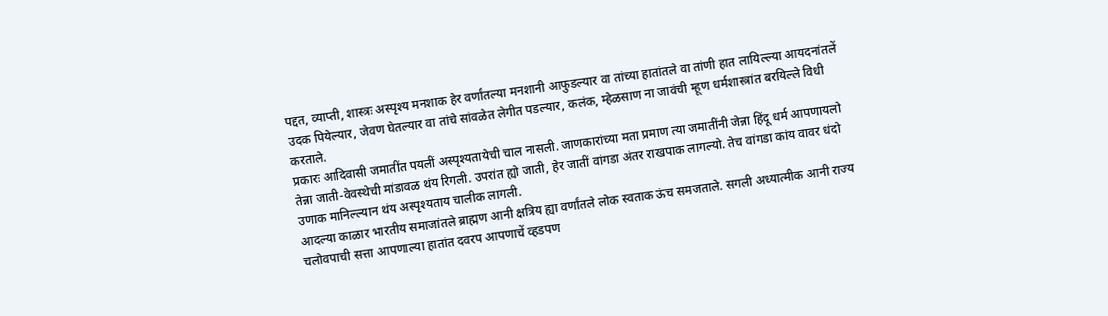पद्दत, व्याप्ती, शास्त्रः अस्पृश्य मनशाक हेर वर्णांतल्या मनशानी आफुडल्यार वा तांच्या हातांतले वा तांणी हात लायिल्ल्या आयदनांतलें उदक पियेल्यार, जेवण घेतल्यार वा तांचे सांवळेत लेगीत पडल्यार, कलंक, म्हेळसाण ना जावंची म्हूण धर्मशास्त्रांत बरयिल्ले विधी करताले.
प्रकारः आदिवासी जमातींत पयलीं अस्पृश्यतायेची चाल नासली. जाणकारांच्या मता प्रमाण त्या जमातींनी जेन्ना हिंदू धर्म आपणायलो तेन्ना जाती-वेवस्थेची मांडावळ थंय रिगली. उपरांत ह्यो जाती, हेर जातीं वांगडा अंतर राखपाक लागल्यो. तेच वांगडा कांय वावर धंदो उणाक मानिल्ल्यान थंय अस्पृश्यताय चालीक लागली.
आदल्या काळार भारतीय समाजांतले ब्राह्मण आनी क्षत्रिय ह्या वर्णांतले लोक स्वताक ऊंच समजताले. सगली अध्यात्मीक आनी राज्य चलोवपाची सत्ता आपणाल्या हातांत दवरप आपणाचें व्हडपण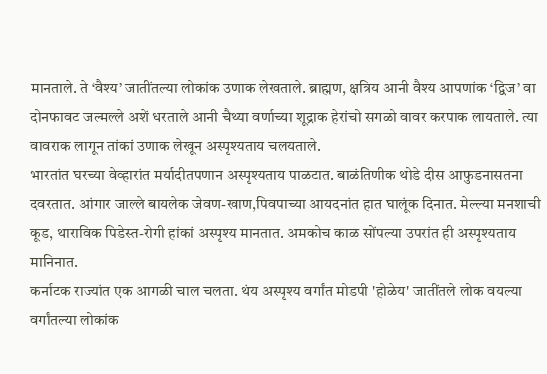मानताले. ते ‘वैश्य’ जातींतल्या लोकांक उणाक लेखताले. ब्राह्मण, क्षत्रिय आनी वैश्य आपणांक ‘द्विज’ वा दोनफावट जल्मल्ले अशें धरताले आनी चैथ्या वर्णाच्या शूद्राक हेरांचो सगळो वावर करपाक लायताले. त्या वावराक लागून तांकां उणाक लेखून अस्पृश्यताय चलयताले.
भारतांत घरच्या वेव्हारांत मर्यादीतपणान अस्पृश्यताय पाळटात. बाळंतिणीक थोडे दीस आफुडनासतना दवरतात. आंगार जाल्ले बायलेक जेवण-खाण,पिवपाच्या आयदनांत हात घालूंक दिनात. मेल्ल्या मनशाची कूड, थाराविक पिडेस्त-रोगी हांकां अस्पृश्य मानतात. अमकोच काळ सोंपल्या उपरांत ही अस्पृश्यताय मानिनात.
कर्नाटक राज्यांत एक आगळी चाल चलता. थंय अस्पृश्य वर्गांत मोडपी 'होळेय' जातींतले लोक वयल्या वर्गांतल्या लोकांक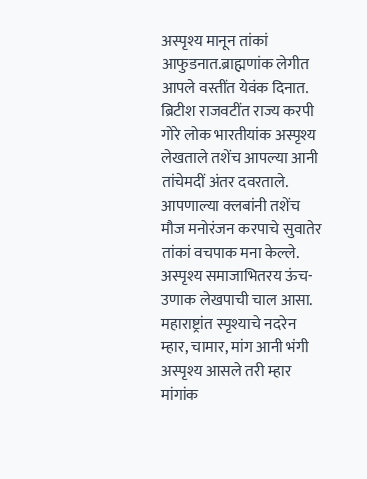अस्पृश्य मानून तांकां आफुडनात.ब्राह्मणांक लेगीत आपले वस्तींत येवंक दिनात.
ब्रिटीश राजवटींत राज्य करपी गोरे लोक भारतीयांक अस्पृश्य लेखताले तशेंच आपल्या आनी तांचेमदीं अंतर दवरताले. आपणाल्या क्लबांनी तशेंच मौज मनोरंजन करपाचे सुवातेर तांकां वचपाक मना केल्ले.
अस्पृश्य समाजाभितरय ऊंच-उणाक लेखपाची चाल आसा. महाराष्ट्रांत स्पृश्याचे नदरेन म्हार, चामार, मांग आनी भंगी अस्पृश्य आसले तरी म्हार मांगांक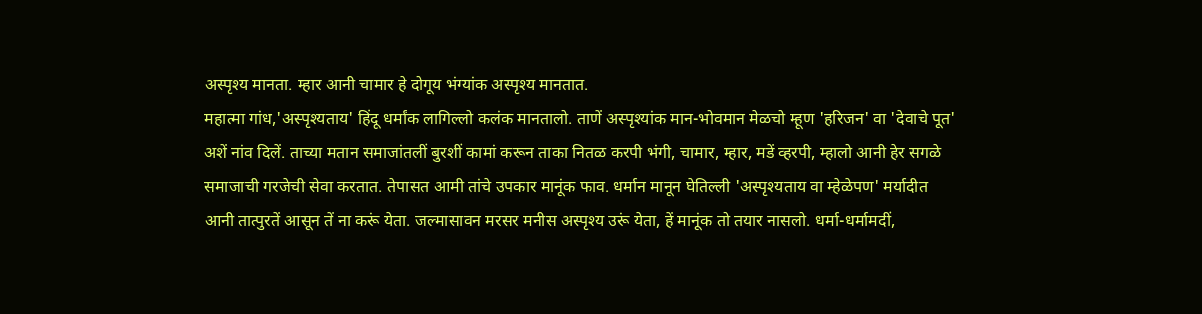अस्पृश्य मानता. म्हार आनी चामार हे दोगूय भंग्यांक अस्पृश्य मानतात.
महात्मा गांध,'अस्पृश्यताय' हिंदू धर्मांक लागिल्लो कलंक मानतालो. ताणें अस्पृश्यांक मान-भोवमान मेळचो म्हूण 'हरिजन' वा 'देवाचे पूत' अशें नांव दिलें. ताच्या मतान समाजांतलीं बुरशीं कामां करून ताका नितळ करपी भंगी, चामार, म्हार, मडें व्हरपी, म्हालो आनी हेर सगळे समाजाची गरजेची सेवा करतात. तेपासत आमी तांचे उपकार मानूंक फाव. धर्मान मानून घेतिल्ली 'अस्पृश्यताय वा म्हेळेपण' मर्यादीत आनी तात्पुरतें आसून तें ना करूं येता. जल्मासावन मरसर मनीस अस्पृश्य उरूं येता, हें मानूंक तो तयार नासलो. धर्मा-धर्मामदीं,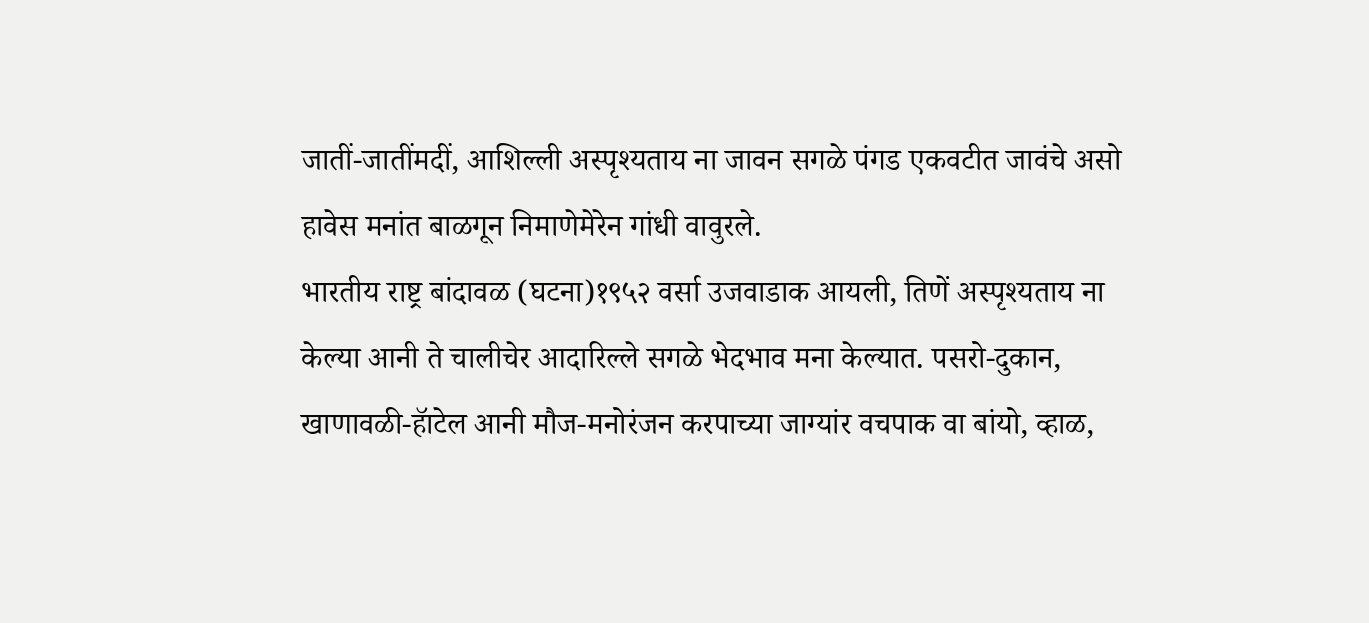जातीं-जातींमदीं, आशिल्ली अस्पृश्यताय ना जावन सगळे पंगड एकवटीत जावंचे असो हावेस मनांत बाळगून निमाणेमेरेन गांधी वावुरले.
भारतीय राष्ट्र बांदावळ (घटना)१९५२ वर्सा उजवाडाक आयली, तिणें अस्पृश्यताय ना केल्या आनी ते चालीचेर आदारिल्ले सगळे भेदभाव मना केल्यात. पसरो-दुकान, खाणावळी-हॅाटेल आनी मौज-मनोरंजन करपाच्या जाग्यांर वचपाक वा बांयो, व्हाळ,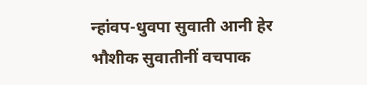न्हांवप-धुवपा सुवाती आनी हेर भौशीक सुवातीनीं वचपाक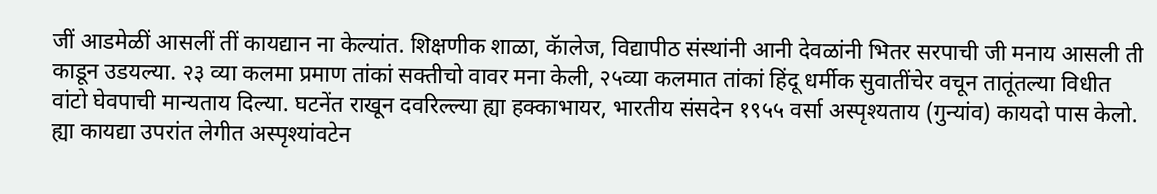जीं आडमेळीं आसलीं तीं कायद्यान ना केल्यांत. शिक्षणीक शाळा, कॅालेज, विद्यापीठ संस्थांनी आनी देवळांनी भितर सरपाची जी मनाय आसली ती काडून उडयल्या. २३ व्या कलमा प्रमाण तांकां सक्तीचो वावर मना केली, २५व्या कलमात तांकां हिंदू धर्मीक सुवातींचेर वचून तातूंतल्या विधीत वांटो घेवपाची मान्यताय दिल्या. घटनेंत राखून दवरिल्ल्या ह्या हक्काभायर, भारतीय संसदेन १९५५ वर्सा अस्पृश्यताय (गुन्यांव) कायदो पास केलो. ह्या कायद्या उपरांत लेगीत अस्पृश्यांवटेन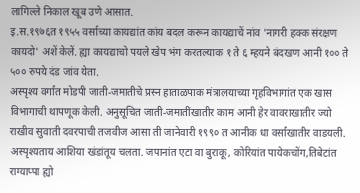लागिल्ले निकाल खूब उणे आसात.
इ.स.१९७६त १९५५ वर्साच्या कायद्यांत कांय बदल करून कायद्याचें नांव 'नागरी हक्क संरक्षण कायदो' अशें केलें. ह्या कायद्याचो पयले खेप भंग करतल्याक १ ते ६ म्हयने बंदखण आनी १०० ते ५०० रुपये दंड जांव येता.
अस्पृश्य वर्गांत मोडपी जाती-जमातीचे प्रस्न हाताळपाक मंत्रालयाच्या गृहविभागांत एक खास विभागाची थापणूक केली. अनुसूचित जाती-जमातींखातीर काम आनी हेर वावराखातीर ज्यो राखीव सुवाती दवरपाची तजवीज आसा ती जानेवारी १९९० त आनीक धा वर्सांखातीर वाडयली.
अस्पृश्यताय आशिया खंडांतूय चलता. जपानांत एटा वा बुराकू, कोरियांत पायेकचोंग,तिबेटांत राग्याप्पा ह्यो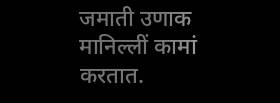जमाती उणाक मानिल्लीं कामां करतात.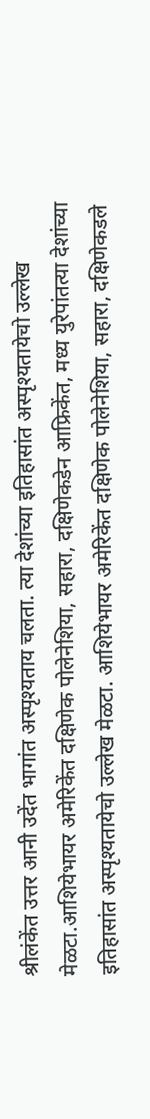श्रीलंकेंत उत्तर आनी उदेंत भागांत अस्पृश्यताय चलता. त्या देशांच्या इतिहासांत अस्पृश्यतायेचो उल्लेख मेळटा.आशियेभायर अमेरिकेंत दक्षिणेक पोलेनेशिया, सहारा, दक्षिणेकडेन आफ्रिकेंत, मध्य युरेपांतत्या देशांच्या इतिहासांत अस्पृश्यतायेचो उल्लेख मेळटा. आशियेभायर अमेरिकेंत दक्षिणेक पोलेनेशिया, सहारा, दक्षिणेकडले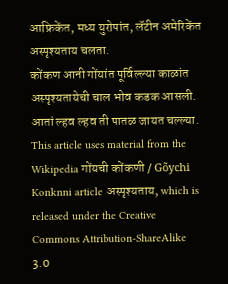आफ्रिकेंत, मध्य युरोपांत, लॅटीन अमेरिकेंत अस्पृश्यताय चलता.
कोंकण आनी गोंयांत पूर्विल्ल्या काळांत अस्पृश्यतायेची चाल भोव कडक आसली. आतां ल्हव ल्हव ती पातळ जायत चल्ल्या.
This article uses material from the Wikipedia गोंयची कोंकणी / Gõychi Konknni article अस्पृश्यताय, which is released under the Creative Commons Attribution-ShareAlike 3.0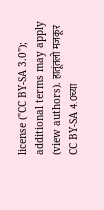license ("CC BY-SA 3.0"); additional terms may apply (view authors). हातूंतलो मजकूर CC BY-SA 4.0च्या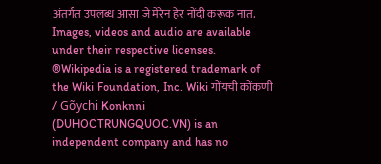अंतर्गत उपलब्ध आसा जे मेरेन हेर नोंदी करूक नात. Images, videos and audio are available under their respective licenses.
®Wikipedia is a registered trademark of the Wiki Foundation, Inc. Wiki गोंयची कोंकणी / Gõychi Konknni (DUHOCTRUNGQUOC.VN) is an independent company and has no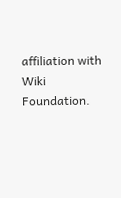affiliation with Wiki Foundation.